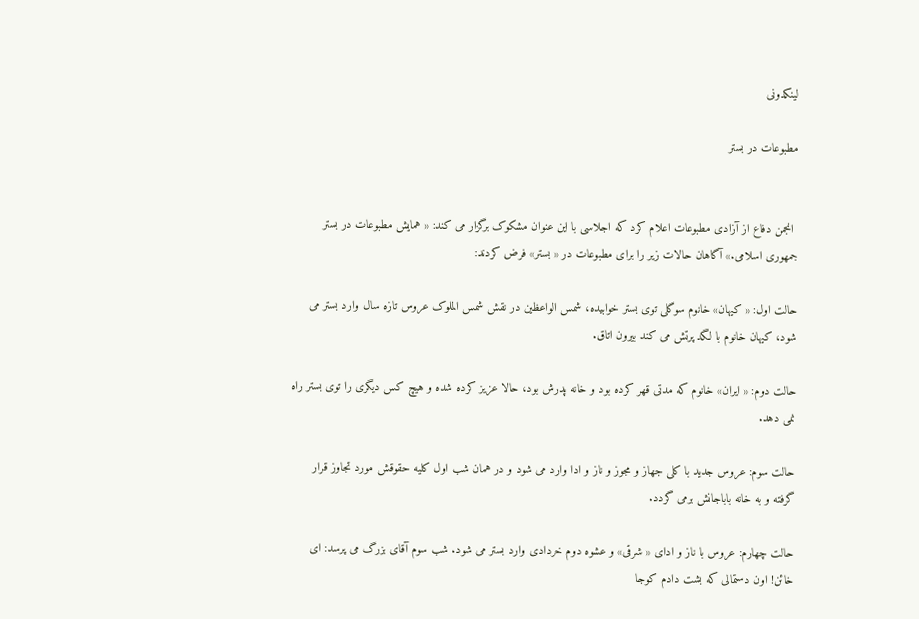لینکدونی

مطبوعات در بستر


 انجمن دفاع از آزادی مطبوعات اعلام کرد که اجلاسی با این عنوان مشکوک برگزار می کند: « همایش مطبوعات در بستر جمهوری اسلامی.» آگاهان حالات زیر را برای مطبوعات در « بستر» فرض کردند:

حالت اول: « کیهان» خانوم سوگلی توی بستر خوابیده، شمس الواعظین در نقش شمس الملوک عروس تازه سال وارد بستر می شود، کیهان خانوم با لگد پرتش می کند بیرون اتاق.

حالت دوم: « ایران» خانوم که مدتی قهر کرده بود و خانه پدرش بود، حالا عزیز کرده شده و هیچ کس دیگری را توی بستر راه نمی دهد.

حالت سوم: عروس جدید با کلی جهاز و مجوز و ناز و ادا وارد می شود و در همان شب اول کلیه حقوقش مورد تجاوز قرار گرفته و به خانه باباجانش برمی گردد.

حالت چهارم: عروس با ناز و ادای « شرقی» و عشوه دوم خردادی وارد بستر می شود. شب سوم آقای بزرگ می پرسد: ای خائن! اون دستمالی که بشت دادم کوجا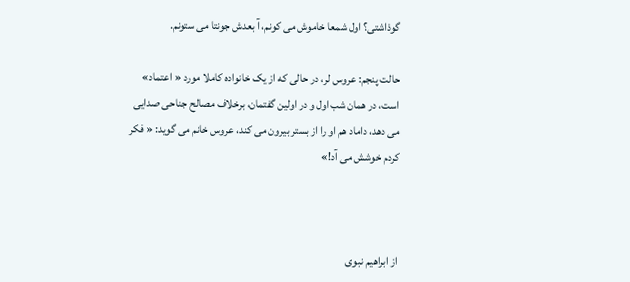گوذاشتی؟ اول شمعا خاموش می کونم، آ بعدش جونتا می ستونم.

حالت پنجم: عروس لر، در حالی که از یک خانواده کاملا مورد « اعتماد» است، در همان شب اول و در اولین گفتمان، برخلاف مصالح جناحی صدایی می دهد، داماد هم او را از بستر بیرون می کند، عروس خانم می گوید: « فکر کردم خوشش می آد!»



از ابراهیم نبوی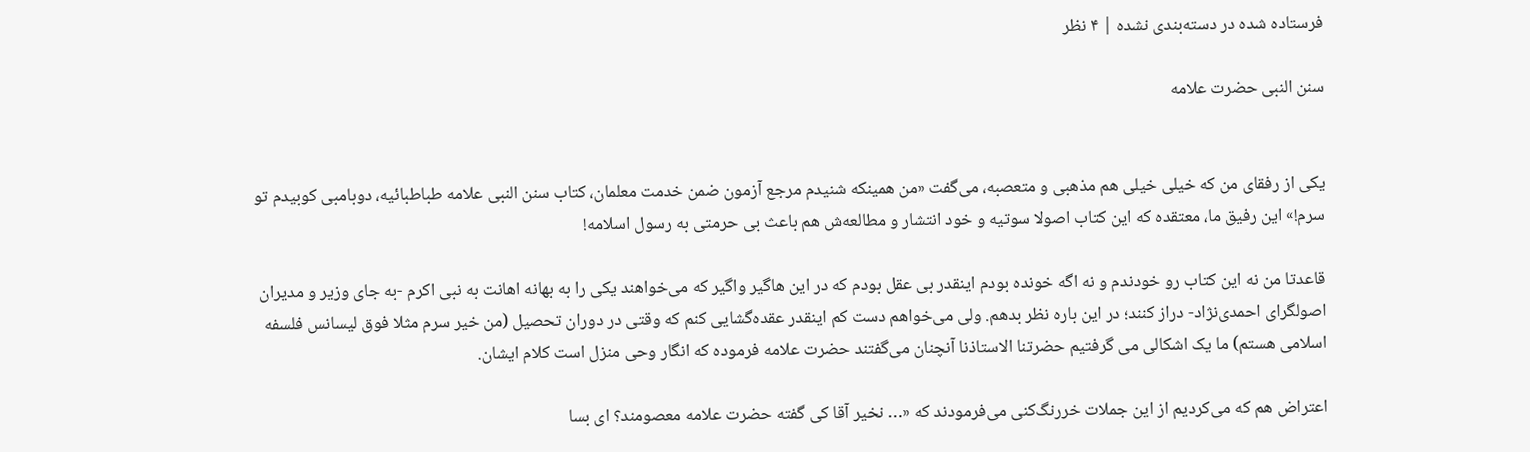فرستاده شده در دسته‌بندی نشده | ۴ نظر

سنن النبی حضرت علامه


یکی از رفقای من که خیلی خیلی هم مذهبی و متعصبه، می‌گفت «من همینکه شنیدم مرجع آزمون ضمن خدمت معلمان، کتاب سنن النبی علامه طباطبائیه، دوبامبی کوبیدم تو سرم!» این رفیق ما، معتقده که این کتاب اصولا سوتیه و خود انتشار و مطالعه‌ش هم باعث بی حرمتی به رسول اسلامه!

قاعدتا من نه این کتاب رو خودندم و نه اگه خونده بودم اینقدر بی عقل بودم که در این هاگیر واگیر که می‌خواهند یکی را به بهانه اهانت به نبی اکرم -به جای وزیر و مدیران اصولگرای احمدی‌نژاد- دراز کنند؛ در این باره نظر بدهم. ولی می‌خواهم دست کم اینقدر عقده‌گشایی کنم که وقتی در دوران تحصیل (من خیر سرم مثلا فوق لیسانس فلسفه اسلامی هستم) ما یک اشکالی می گرفتیم حضرتنا الاستاذنا آنچنان می‌گفتند حضرت علامه فرموده که انگار وحی منزل است کلام ایشان.

اعتراض هم که می‌کردیم از این جملات خررنگ‌کنی می‌فرمودند که «… نخیر آقا کی گفته حضرت علامه معصومند؟ ای بسا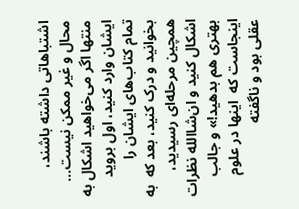اشتباهاتی داشته باشند، محال و غیر ممکن نیست… منتها اگر می‌خواهید اشکال به ایشان وارد کنید، اول بروید تمام کتاب‌های ایشان را بخوانید و درک کنید، بعد که  به همچین مرحله‌ای رسیدید، اشکال کنید و ان‌شاالله نظرات بهتری هم بدهید!» و جالب اینجاست که  اینها در علوم عقلی بود و ناگفته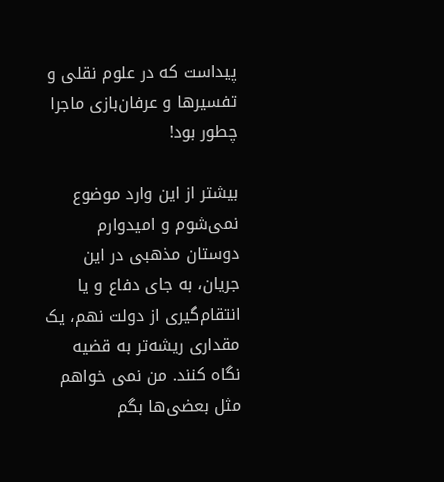پیداست که در علوم نقلی و تفسیرها و عرفان‌بازی ماجرا چطور بود!

بیشتر از این وارد موضوع نمی‌شوم و امیدوارم دوستان مذهبی در این جریان، به جای دفاع و یا انتقام‌گیری از دولت نهم، یک مقداری ریشه‌تر به قضیه نگاه کنند. من نمی خواهم مثل بعضی‌ها بگم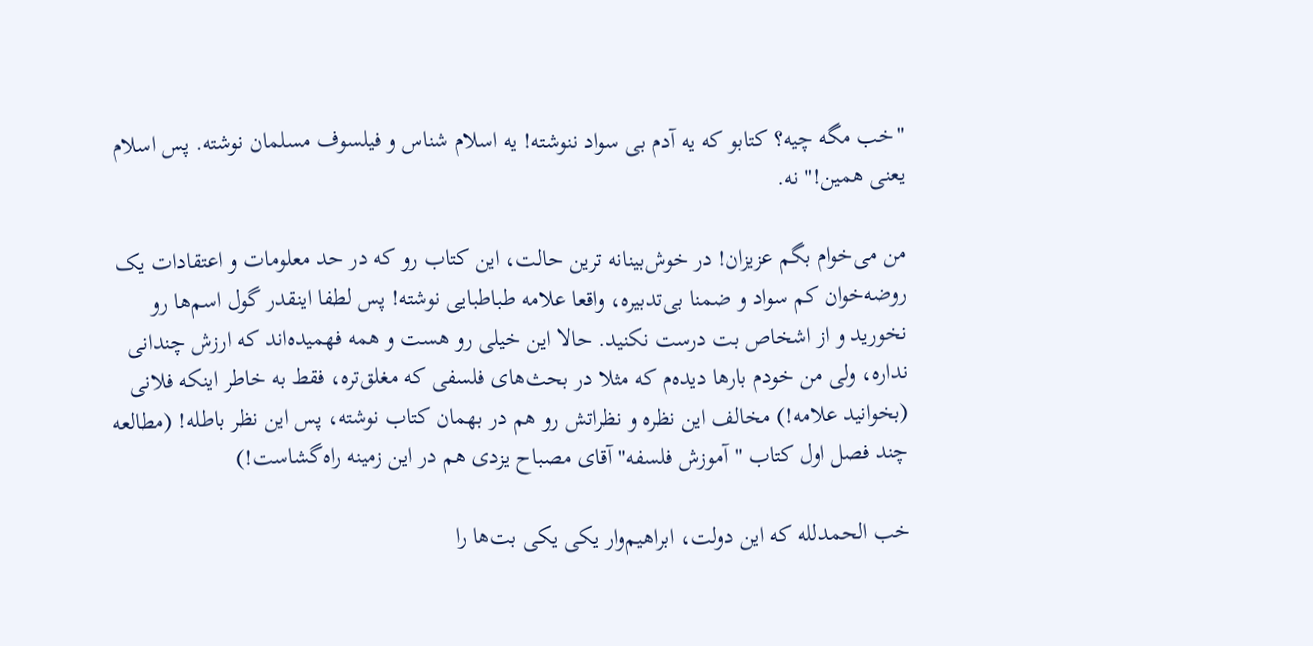"خب مگه چیه؟ کتابو که یه آدم بی سواد ننوشته! یه اسلام شناس و فیلسوف مسلمان نوشته. پس اسلام یعنی همین!" نه.

من می‌خوام بگم عزیزان! در خوش‌بینانه ترین حالت، این کتاب رو که در حد معلومات و اعتقادات یک روضه‌خوان کم سواد و ضمنا بی‌تدبیره، واقعا علامه طباطبایی نوشته! پس لطفا اینقدر گول اسم‌ها رو نخورید و از اشخاص بت درست نکنید. حالا این خیلی رو هست و همه فهمیده‌اند که ارزش چندانی نداره، ولی من خودم بارها دیده‌م که مثلا در بحث‌های فلسفی که مغلق‌تره، فقط به خاطر اینکه فلانی (بخوانید علامه!) مخالف این نظره و نظراتش رو هم در بهمان کتاب نوشته، پس این نظر باطله! (مطالعه چند فصل اول کتاب "آموزش فلسفه" آقای مصباح یزدی هم در این زمینه راه‌گشاست!)

خب الحمدلله که این دولت، ابراهیم‌وار یکی یکی بت‌ها را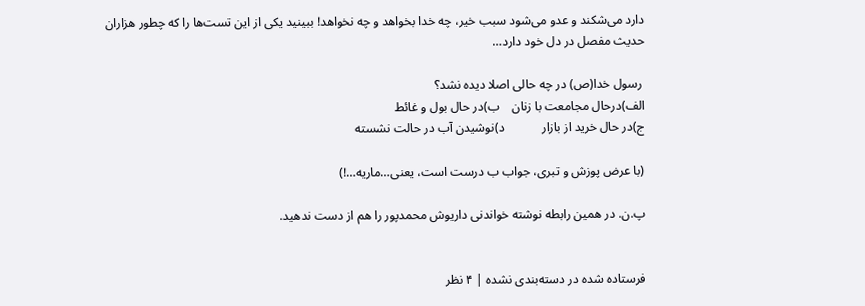دارد می‌شکند و عدو می‌شود سبب خیر، چه خدا بخواهد و چه نخواهد! ببینید یکی از این تست‌ها را که چطور هزاران حدیث مفصل در دل خود دارد…

 رسول خدا(ص) در چه حالی اصلا دیده نشد؟
الف)درحال مجامعت با زنان    ب)در حال بول و غائط
ج)در حال خرید از بازار            د)نوشیدن آب در حالت نشسته

(با عرض پوزش و تبری، جواب ب درست است، یعنی…ماریه…!)

پ.ن. در همین رابطه نوشته خواندنی داریوش محمدپور را هم از دست ندهید.


فرستاده شده در دسته‌بندی نشده | ۴ نظر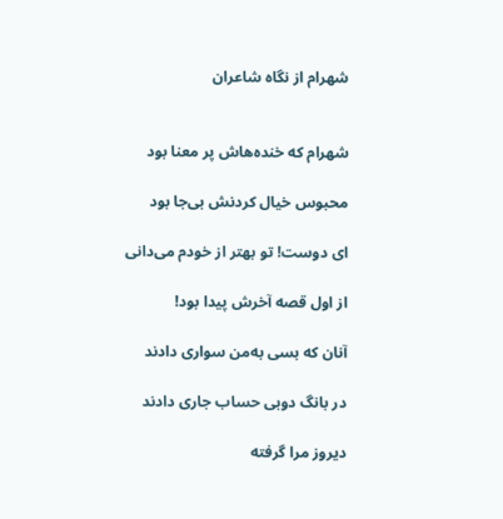شهرام از نگاه شاعران


شهرام که خنده‌هاش پر معنا بود

محبوس خیال کردنش بی‌جا بود

ای دوست! تو بهتر از خودم می‌دانی

از اول قصه آخرش پیدا بود!

آنان که بسی به‌من سواری دادند

در بانگ دوبی حساب جاری دادند

دیروز مرا گرفته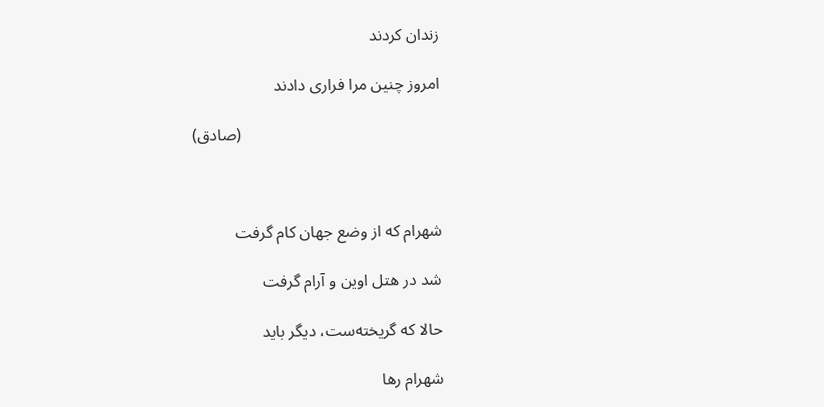زندان کردند

امروز چنین مرا فراری دادند

                                                (صادق)



شهرام که از وضع جهان کام گرفت

شد در هتل اوین و آرام گرفت

حالا که گریخته‌ست، دیگر باید

شهرام رها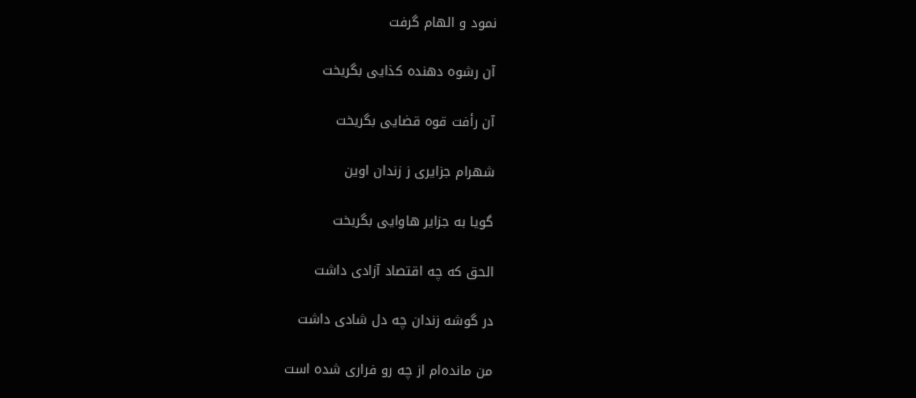نمود و الهام گرفت

آن رشوه دهنده کذایی بگریخت

آن رأفت قوه قضایی بگریخت

شهرام جزایری ز زندان اوین

گویا به جزایر هاوایی بگریخت

الحق که چه اقتصاد آزادی داشت

در گوشه زندان چه دل شادی داشت

من مانده‌ام از چه رو فراری شده است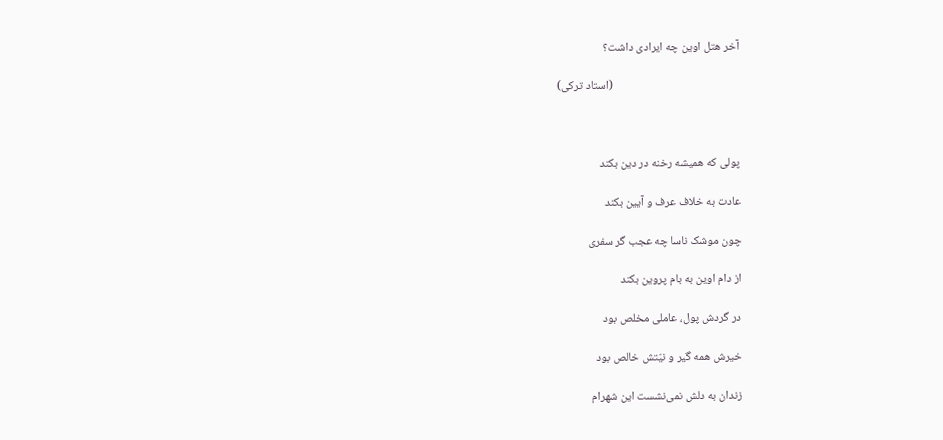آخر هتل اوین چه ایرادی داشت؟

                                                (استاد ترکی)



پولی که همیشه رخنه در دین بکند

عادت به خلاف عرف و آیین بکند

چون موشک ناسا چه عجب گر سفری

از دام اوین به بام پروین بکند

در گردش پول، عاملی مخلص بود

خیرش همه گیر و نیّتش خالص بود

زندان به دلش نمی‌نشست این شهرام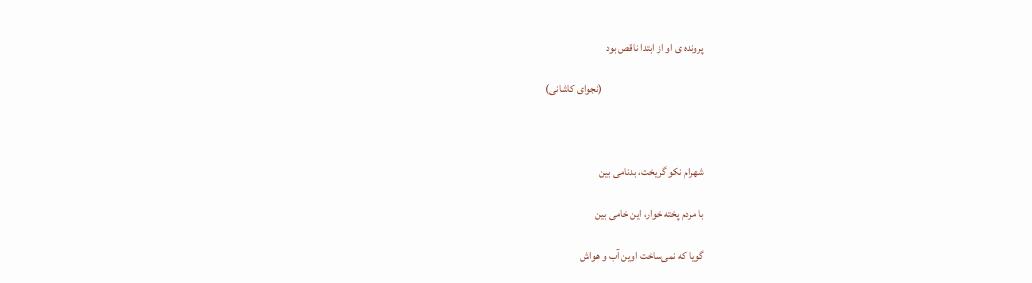پرونده ی او از ابتدا ناقص بود

                                                (نجوای کاشانی)



شهرام نکو گریخت، بدنامی بین

با مردم پخته خوار، این خامی بین

گویا که نمی‌ساخت اوین آب و هواش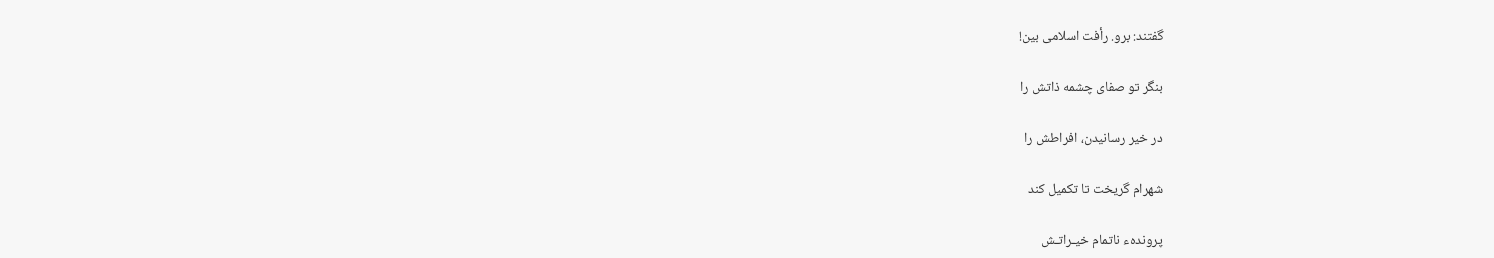گفتند: برو. رأفت اسلامی بین!

بنگر تو صفای چشمه ذاتش را

در خیر رسانیدن، افراطش را

شهرام گریخت تا تکمیل کند

پروندهء ناتمام خیـراتـش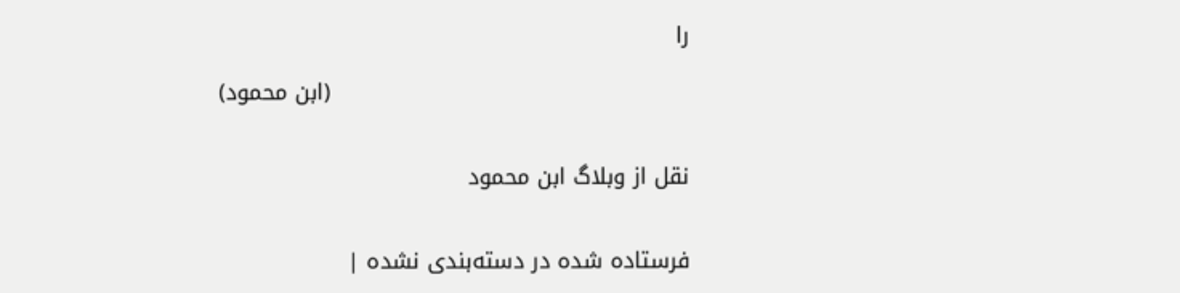را

                                                (ابن محمود)


نقل از وبلاگ ابن محمود


فرستاده شده در دسته‌بندی نشده |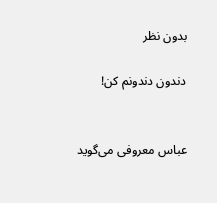بدون نظر

دندون دندونم کن!


عباس معروفی می‌گوید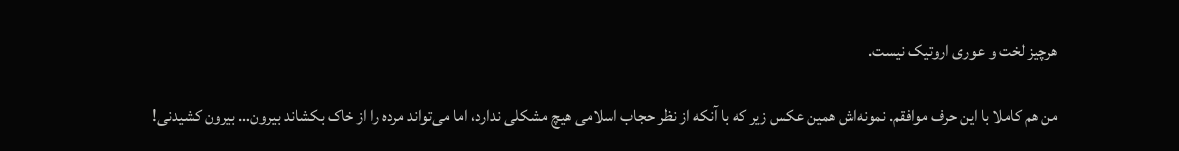هرچیز لخت و عوری اروتیک نیست.

من هم کاملا با این حرف موافقم. نمونه‌اش همین عکس زیر که با آنکه از نظر حجاب اسلامی هیچ مشکلی ندارد، اما می‌تواند مرده را از خاک بکشاند بیرون… بیرون کشیدنی!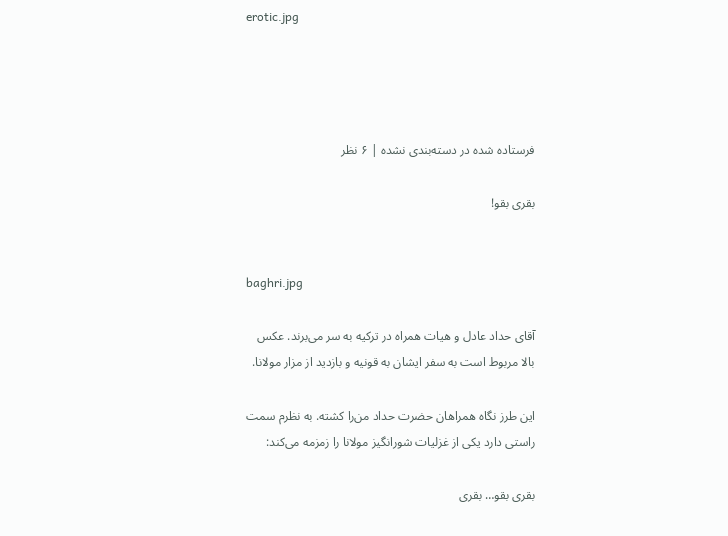erotic.jpg




فرستاده شده در دسته‌بندی نشده | ۶ نظر

بقری بقو!


baghri.jpg

آقای حداد عادل و هیات همراه در ترکیه به سر می‌برند. عکس بالا مربوط است به سفر ایشان به قونیه و بازدید از مزار مولانا.

این طرز نگاه همراهان حضرت حداد من‌را کشته. به نظرم سمت راستی دارد یکی از غزلیات شورانگیز مولانا را زمزمه می‌کند:

بقری بقو… بقری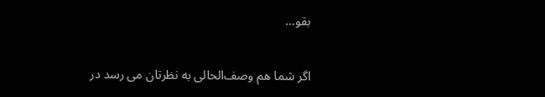بقو…

اگر شما هم وصف‌الحالی به نظرتان می رسد در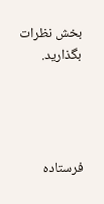بخش نظرات بگذارید.




فرستاده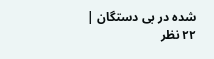شده در بی دستگان | ۲۲ نظر